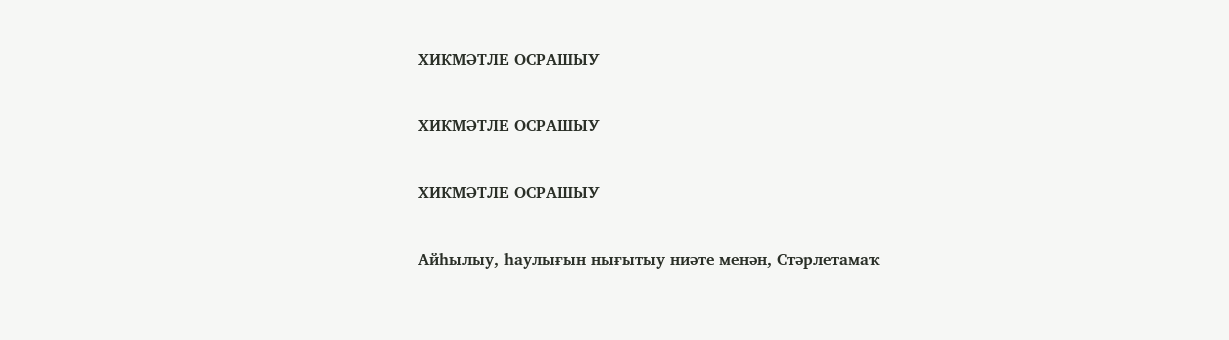ХИКМӘТЛЕ ОСРАШЫУ

ХИКМӘТЛЕ ОСРАШЫУ

ХИКМӘТЛЕ ОСРАШЫУ

Айһылыу, һаулығын нығытыу ниәте менән, Стәрлетамаҡ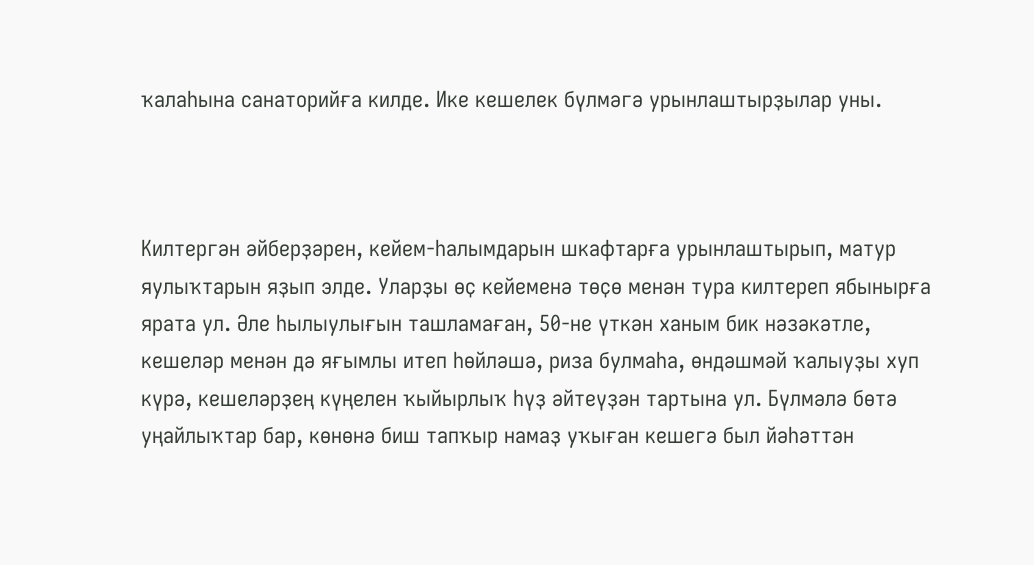ҡалаһына санаторийға килде. Ике кешелек бүлмәгә урынлаштырҙылар уны.



Килтергән әйберҙәрен, кейем-һалымдарын шкафтарға урынлаштырып, матур яулыҡтарын яҙып элде. Уларҙы өҫ кейеменә төҫө менән тура килтереп ябынырға ярата ул. Әле һылыулығын ташламаған, 50-не үткән ханым бик нәзәкәтле, кешеләр менән дә яғымлы итеп һөйләшә, риза булмаһа, өндәшмәй ҡалыуҙы хуп күрә, кешеләрҙең күңелен ҡыйырлыҡ һүҙ әйтеүҙән тартына ул. Бүлмәлә бөтә уңайлыҡтар бар, көнөнә биш тапҡыр намаҙ уҡыған кешегә был йәһәттән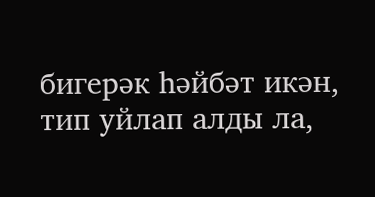бигерәк һәйбәт икән, тип уйлап алды ла,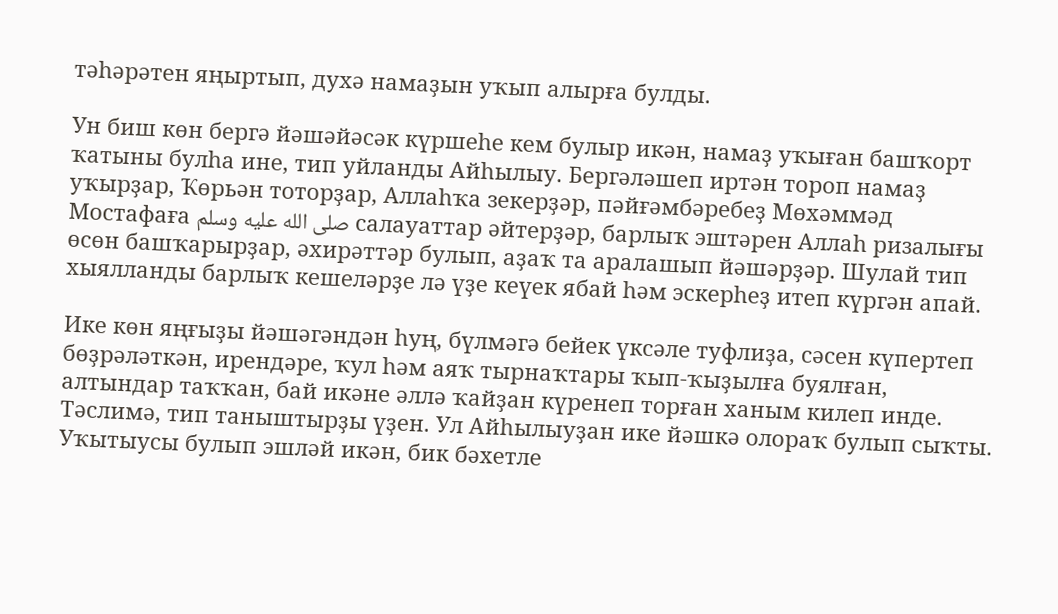тәһәрәтен яңыртып, духә намаҙын уҡып алырға булды.

Ун биш көн бергә йәшәйәсәк күршеһе кем булыр икән, намаҙ уҡыған башҡорт ҡатыны булһа ине, тип уйланды Айһылыу. Бергәләшеп иртән тороп намаҙ уҡырҙар, Ҡөрьән тоторҙар, Аллаһҡа зекерҙәр, пәйғәмбәребеҙ Мөхәммәд Мостафаға صلى الله عليه وسلم салауаттар әйтерҙәр, барлыҡ эштәрен Аллаһ ризалығы өсөн башҡарырҙар, әхирәттәр булып, аҙаҡ та аралашып йәшәрҙәр. Шулай тип хыялланды барлыҡ кешеләрҙе лә үҙе кеүек ябай һәм эскерһеҙ итеп күргән апай.

Ике көн яңғыҙы йәшәгәндән һуң, бүлмәгә бейек үксәле туфлиҙа, сәсен күпертеп бөҙрәләткән, ирендәре, ҡул һәм аяҡ тырнаҡтары ҡып-ҡыҙылға буялған, алтындар таҡҡан, бай икәне әллә ҡайҙан күренеп торған ханым килеп инде. Тәслимә, тип таныштырҙы үҙен. Ул Айһылыуҙан ике йәшкә олораҡ булып сыҡты. Уҡытыусы булып эшләй икән, бик бәхетле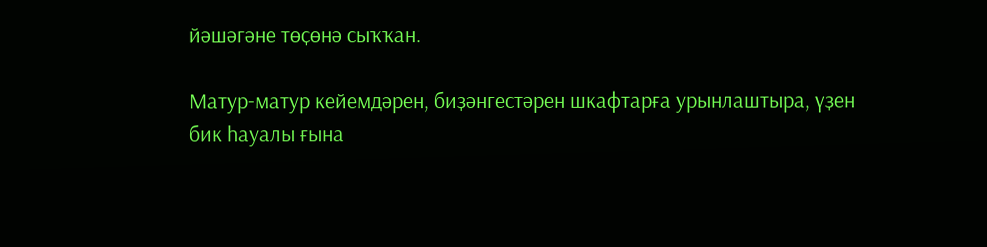йәшәгәне төҫөнә сыҡҡан.

Матур-матур кейемдәрен, биҙәнгестәрен шкафтарға урынлаштыра, үҙен бик һауалы ғына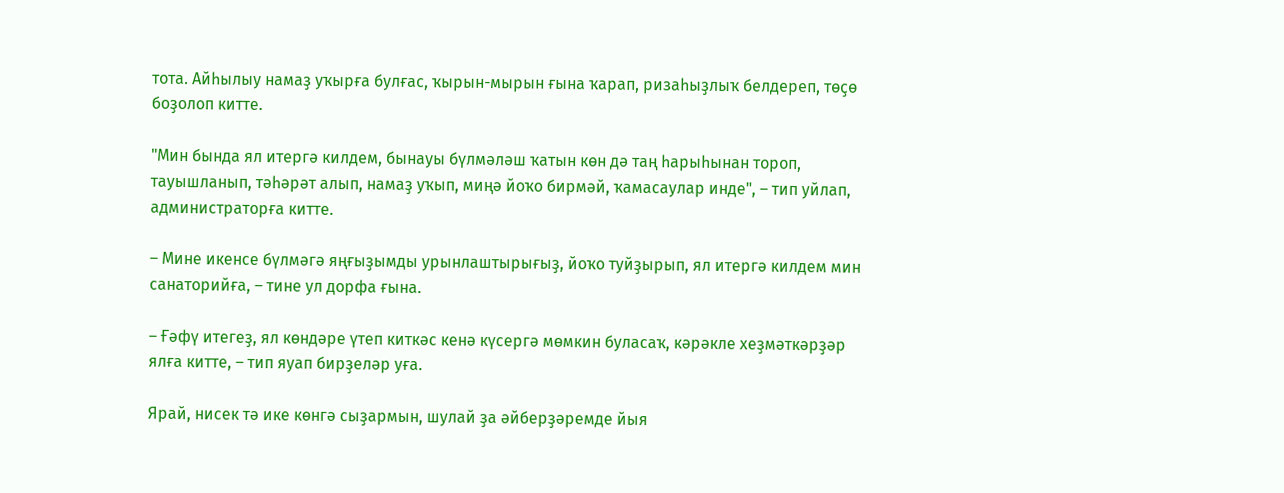тота. Айһылыу намаҙ уҡырға булғас, ҡырын-мырын ғына ҡарап, ризаһыҙлыҡ белдереп, төҫө боҙолоп китте.

"Мин бында ял итергә килдем, бынауы бүлмәләш ҡатын көн дә таң һарыһынан тороп, тауышланып, тәһәрәт алып, намаҙ уҡып, миңә йоҡо бирмәй, ҡамасаулар инде", – тип уйлап, администраторға китте.

– Мине икенсе бүлмәгә яңғыҙымды урынлаштырығыҙ, йоҡо туйҙырып, ял итергә килдем мин санаторийға, – тине ул дорфа ғына.

– Ғәфү итегеҙ, ял көндәре үтеп киткәс кенә күсергә мөмкин буласаҡ, кәрәкле хеҙмәткәрҙәр ялға китте, – тип яуап бирҙеләр уға.

Ярай, нисек тә ике көнгә сыҙармын, шулай ҙа әйберҙәремде йыя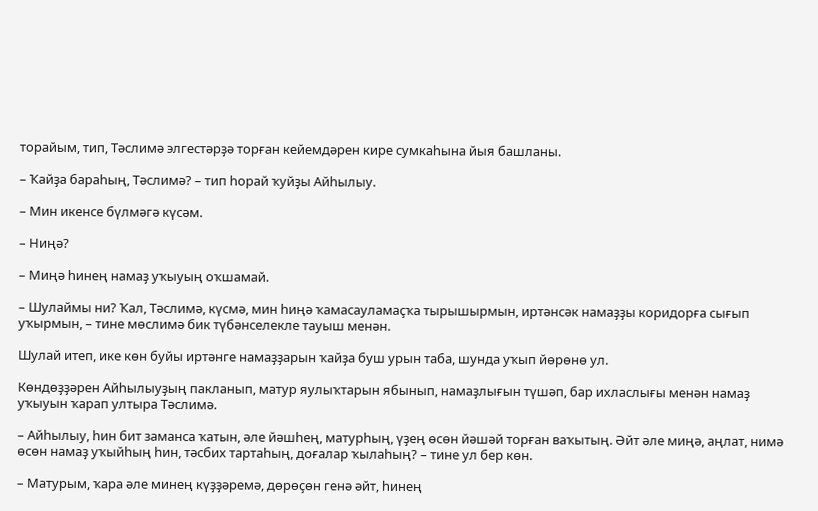торайым, тип, Тәслимә элгестәрҙә торған кейемдәрен кире сумкаһына йыя башланы.

– Ҡайҙа бараһың, Тәслимә? – тип һорай ҡуйҙы Айһылыу.

– Мин икенсе бүлмәгә күсәм.

– Ниңә?

– Миңә һинең намаҙ уҡыуың оҡшамай.

– Шулаймы ни? Ҡал, Тәслимә, күсмә, мин һиңә ҡамасауламаҫҡа тырышырмын, иртәнсәк намаҙҙы коридорға сығып уҡырмын, – тине мөслимә бик түбәнселекле тауыш менән.

Шулай итеп, ике көн буйы иртәнге намаҙҙарын ҡайҙа буш урын таба, шунда уҡып йөрөнө ул.

Көндөҙҙәрен Айһылыуҙың пакланып, матур яулыҡтарын ябынып, намаҙлығын түшәп, бар ихласлығы менән намаҙ уҡыуын ҡарап ултыра Тәслимә.

– Айһылыу, һин бит заманса ҡатын, әле йәшһең, матурһың, үҙең өсөн йәшәй торған ваҡытың. Әйт әле миңә, аңлат, нимә өсөн намаҙ уҡыйһың һин, тәсбих тартаһың, доғалар ҡылаһың? – тине ул бер көн.

– Матурым, ҡара әле минең күҙҙәремә, дөрөҫөн генә әйт, һинең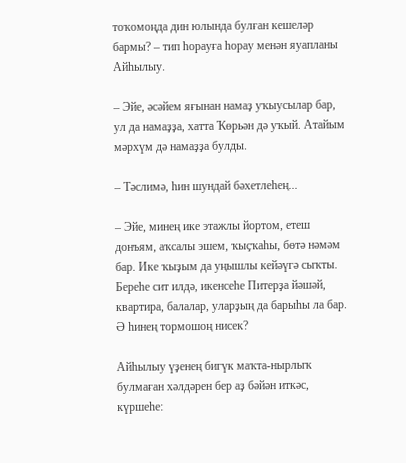тоҡомоңда дин юлында булған кешеләр бармы? – тип һорауға һорау менән яуапланы Айһылыу.

– Эйе, әсәйем яғынан намаҙ уҡыусылар бар, ул да намаҙҙа, хатта Ҡөрьән дә уҡый. Атайым мәрхүм дә намаҙҙа булды.

– Тәслимә, һин шундай бәхетлеһең...

– Эйе, минең ике этажлы йортом, етеш донъям, аҡсалы эшем, ҡыҫҡаһы, бөтә нәмәм бар. Ике ҡыҙым да уңышлы кейәүгә сыҡты. Береһе сит илдә, икенсеһе Питерҙа йәшәй, квартира, балалар, уларҙың да барыһы ла бар. Ә һинең тормошоң нисек?

Айһылыу үҙенең бигүк маҡта-нырлыҡ булмаған хәлдәрен бер аҙ бәйән иткәс, күршеһе: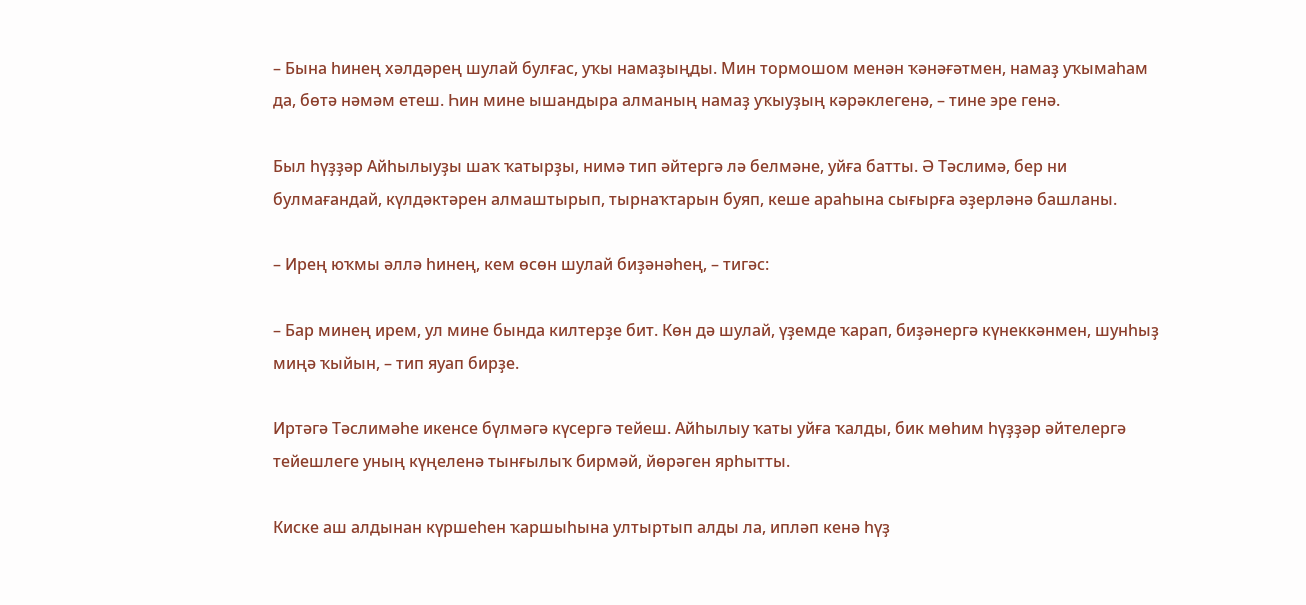– Бына һинең хәлдәрең шулай булғас, уҡы намаҙыңды. Мин тормошом менән ҡәнәғәтмен, намаҙ уҡымаһам да, бөтә нәмәм етеш. Һин мине ышандыра алманың намаҙ уҡыуҙың кәрәклегенә, – тине эре генә.

Был һүҙҙәр Айһылыуҙы шаҡ ҡатырҙы, нимә тип әйтергә лә белмәне, уйға батты. Ә Тәслимә, бер ни булмағандай, күлдәктәрен алмаштырып, тырнаҡтарын буяп, кеше араһына сығырға әҙерләнә башланы.

– Ирең юҡмы әллә һинең, кем өсөн шулай биҙәнәһең, – тигәс:

– Бар минең ирем, ул мине бында килтерҙе бит. Көн дә шулай, үҙемде ҡарап, биҙәнергә күнеккәнмен, шунһыҙ миңә ҡыйын, – тип яуап бирҙе.

Иртәгә Тәслимәһе икенсе бүлмәгә күсергә тейеш. Айһылыу ҡаты уйға ҡалды, бик мөһим һүҙҙәр әйтелергә тейешлеге уның күңеленә тынғылыҡ бирмәй, йөрәген ярһытты.

Киске аш алдынан күршеһен ҡаршыһына ултыртып алды ла, ипләп кенә һүҙ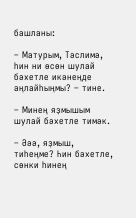башланы:

– Матурым, Тәслимә, һин ни өсөн шулай бәхетле икәнеңде аңлайһыңмы? – тине.

– Минең яҙмышым шулай бәхетле тимәк.

– Әәә, яҙмыш, тиһеңме? Һин бәхетле, сөнки һинең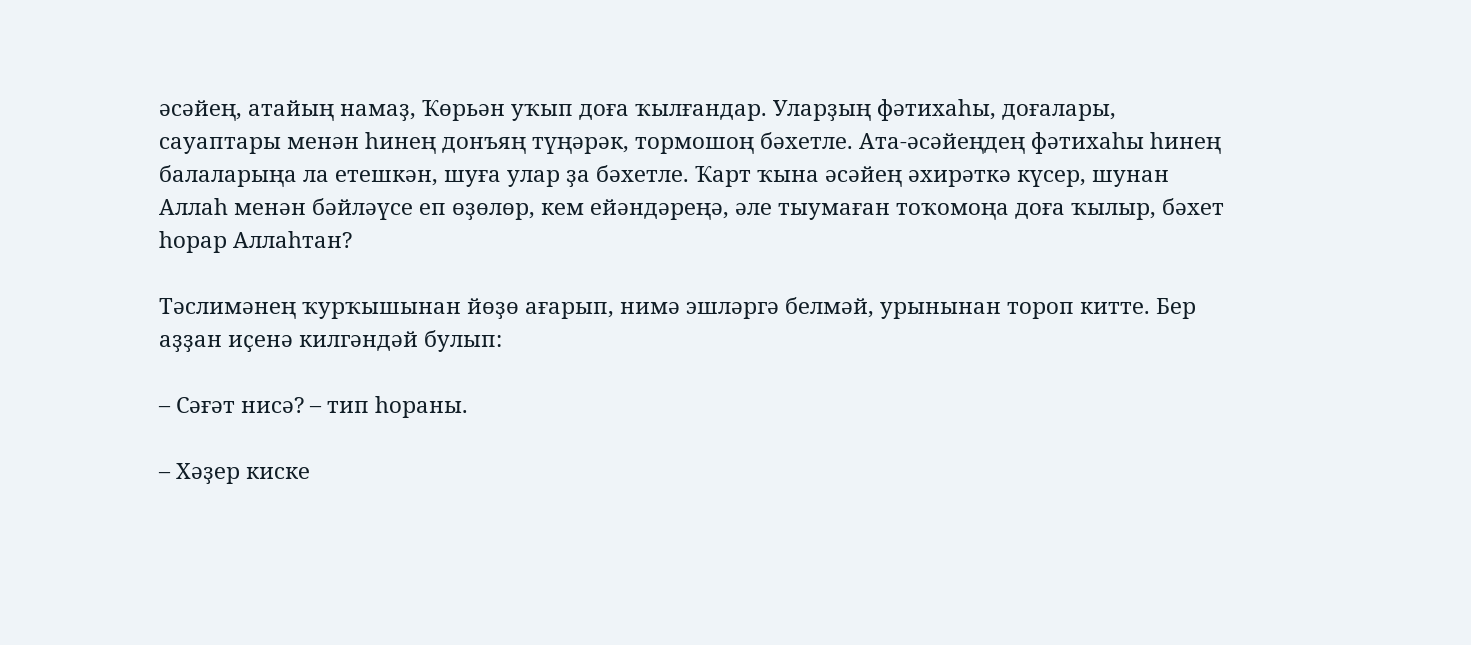әсәйең, атайың намаҙ, Ҡөрьән уҡып доға ҡылғандар. Уларҙың фәтихаһы, доғалары, сауаптары менән һинең донъяң түңәрәк, тормошоң бәхетле. Ата-әсәйеңдең фәтихаһы һинең балаларыңа ла етешкән, шуға улар ҙа бәхетле. Ҡарт ҡына әсәйең әхирәткә күсер, шунан Аллаһ менән бәйләүсе еп өҙөлөр, кем ейәндәреңә, әле тыумаған тоҡомоңа доға ҡылыр, бәхет һорар Аллаһтан?

Тәслимәнең ҡурҡышынан йөҙө ағарып, нимә эшләргә белмәй, урынынан тороп китте. Бер аҙҙан иҫенә килгәндәй булып:

– Сәғәт нисә? – тип һораны.

– Хәҙер киске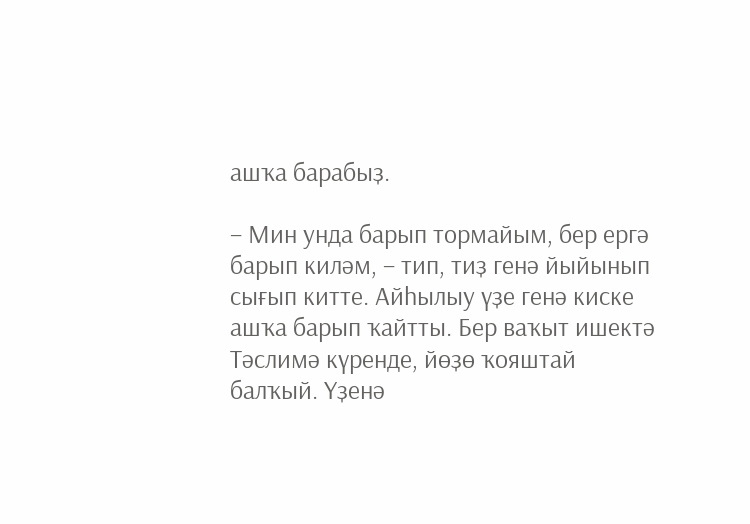ашҡа барабыҙ.

– Мин унда барып тормайым, бер ергә барып киләм, – тип, тиҙ генә йыйынып сығып китте. Айһылыу үҙе генә киске ашҡа барып ҡайтты. Бер ваҡыт ишектә Тәслимә күренде, йөҙө ҡояштай балҡый. Үҙенә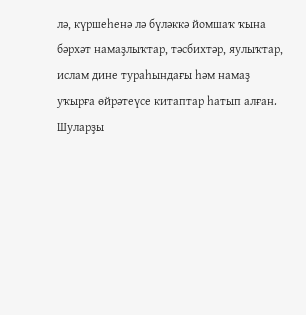лә, күршеһенә лә бүләккә йомшаҡ ҡына бәрхәт намаҙлыҡтар, тәсбихтәр, яулыҡтар, ислам дине тураһындағы һәм намаҙ уҡырға өйрәтеүсе китаптар һатып алған. Шуларҙы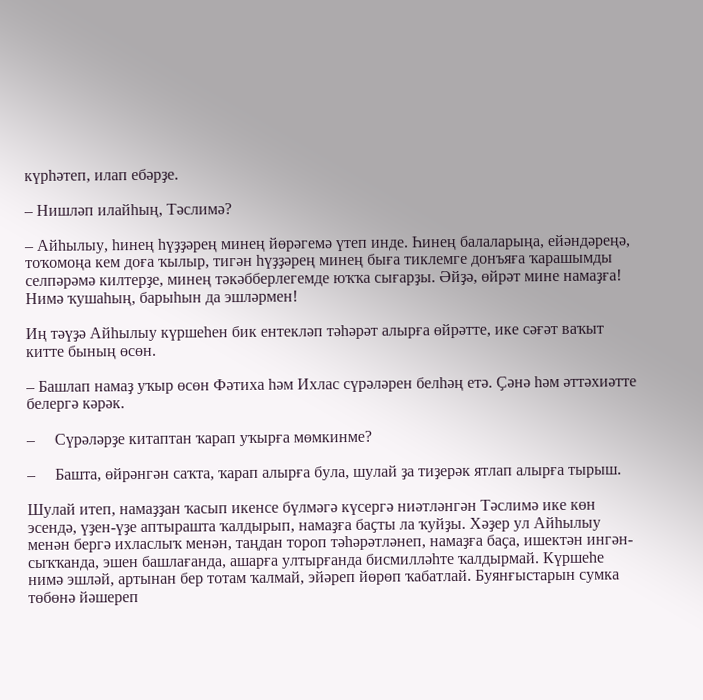күрһәтеп, илап ебәрҙе.

– Нишләп илайһың, Тәслимә?

– Айһылыу, һинең һүҙҙәрең минең йөрәгемә үтеп инде. Һинең балаларыңа, ейәндәреңә, тоҡомоңа кем доға ҡылыр, тигән һүҙҙәрең минең быға тиклемге донъяға ҡарашымды селпәрәмә килтерҙе, минең тәкәбберлегемде юҡҡа сығарҙы. Әйҙә, өйрәт мине намаҙға! Нимә ҡушаһың, барыһын да эшләрмен!

Иң тәүҙә Айһылыу күршеһен бик ентекләп тәһәрәт алырға өйрәтте, ике сәғәт ваҡыт китте бының өсөн.

– Башлап намаҙ уҡыр өсөн Фәтиха һәм Ихлас сүрәләрен белһәң етә. Ҫәнә һәм әттәхиәтте белергә кәрәк.

–     Сүрәләрҙе китаптан ҡарап уҡырға мөмкинме?

–     Башта, өйрәнгән саҡта, ҡарап алырға була, шулай ҙа тиҙерәк ятлап алырға тырыш.

Шулай итеп, намаҙҙан ҡасып икенсе бүлмәгә күсергә ниәтләнгән Тәслимә ике көн эсендә, үҙен-үҙе аптырашта ҡалдырып, намаҙға баҫты ла ҡуйҙы. Хәҙер ул Айһылыу менән бергә ихласлыҡ менән, таңдан тороп тәһәрәтләнеп, намаҙға баҫа, ишектән ингән-сыҡҡанда, эшен башлағанда, ашарға ултырғанда бисмилләһте ҡалдырмай. Күршеһе нимә эшләй, артынан бер тотам ҡалмай, эйәреп йөрөп ҡабатлай. Буянғыстарын сумка төбөнә йәшереп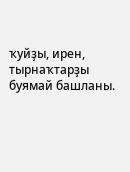ҡуйҙы, ирен, тырнаҡтарҙы буямай башланы.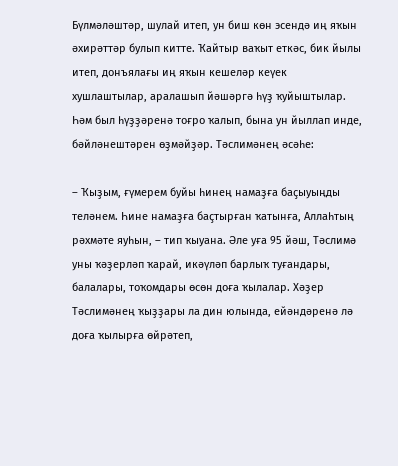Бүлмәләштәр, шулай итеп, ун биш көн эсендә иң яҡын әхирәттәр булып китте. Ҡайтыр ваҡыт еткәс, бик йылы итеп, донъялағы иң яҡын кешеләр кеүек хушлаштылар, аралашып йәшәргә һүҙ ҡуйыштылар. Һәм был һүҙҙәренә тоғро ҡалып, бына ун йыллап инде, бәйләнештәрен өҙмәйҙәр. Тәслимәнең әсәһе:

– Ҡыҙым, ғүмерем буйы һинең намаҙға баҫыуыңды теләнем. Һине намаҙға баҫтырған ҡатынға, Аллаһтың рәхмәте яуһын, – тип ҡыуана. Әле уға 95 йәш, Тәслимә уны ҡәҙерләп ҡарай, икәүләп барлыҡ туғандары, балалары, тоҡомдары өсөн доға ҡылалар. Хәҙер Тәслимәнең ҡыҙҙары ла дин юлында, ейәндәренә лә доға ҡылырға өйрәтеп,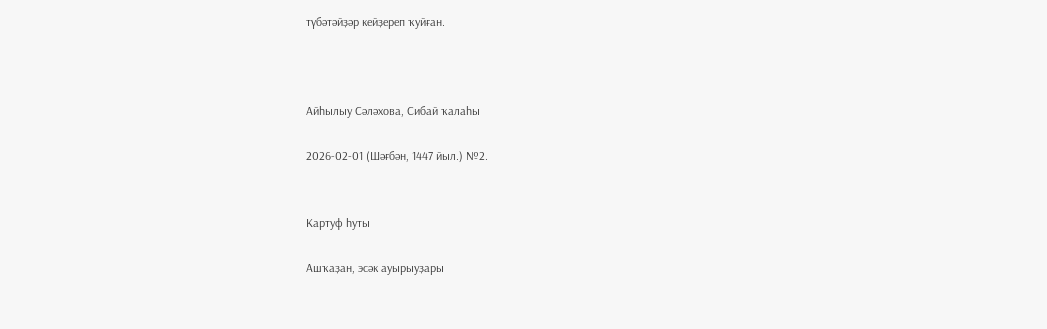түбәтәйҙәр кейҙереп ҡуйған.



Айһылыу Сәләхова, Сибай ҡалаһы

2026-02-01 (Шәғбән, 1447 йыл.) №2.


Картуф һуты

Ашҡаҙан, эсәк ауырыуҙары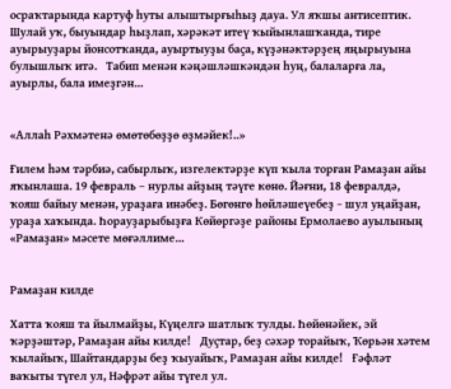осраҡтарында картуф һуты алыштырғыһыҙ дауа. Ул яҡшы антисептик. Шулай уҡ, быуындар һыҙлап, хәрәкәт итеү ҡыйынлашҡанда, тире ауырыуҙары йонсотҡанда, ауыртыуҙы баҫа, күҙәнәктәрҙең яңырыуына булышлыҡ итә.   Табип менән кәңәшләшкәндән һуң, балаларға ла, ауырлы, бала имеҙгән...


«Аллаһ Рәхмәтенә өмөтөбөҙҙө өҙмәйек!..»

Ғилем һәм тәрбиә, сабырлыҡ, изгелектәрҙе күп ҡыла торған Рамаҙан айы яҡынлаша. 19 февраль – нурлы айҙың тәүге көнө. Йәғни, 18 февралдә, ҡояш байыу менән, ураҙаға инәбеҙ. Бөгөнгө һөйләшеүебеҙ − шул уңайҙан, ураҙа хаҡында. Һорауҙарыбыҙға Көйөргәҙе районы Ермолаево ауылының «Рамаҙан» мәсете мөғәллиме...


Рамаҙан килде

Хатта ҡояш та йылмайҙы, Күңелгә шатлыҡ тулды. Һөйөнәйек, эй ҡәрҙәштәр, Рамаҙан айы килде!   Дуҫтар, беҙ сәхәр торайыҡ, Ҡөрьән хәтем ҡылайыҡ, Шайтандарҙы беҙ ҡыуайыҡ, Рамаҙан айы килде!   Ғәфләт ваҡыты түгел ул, Нәфрәт айы түгел ул.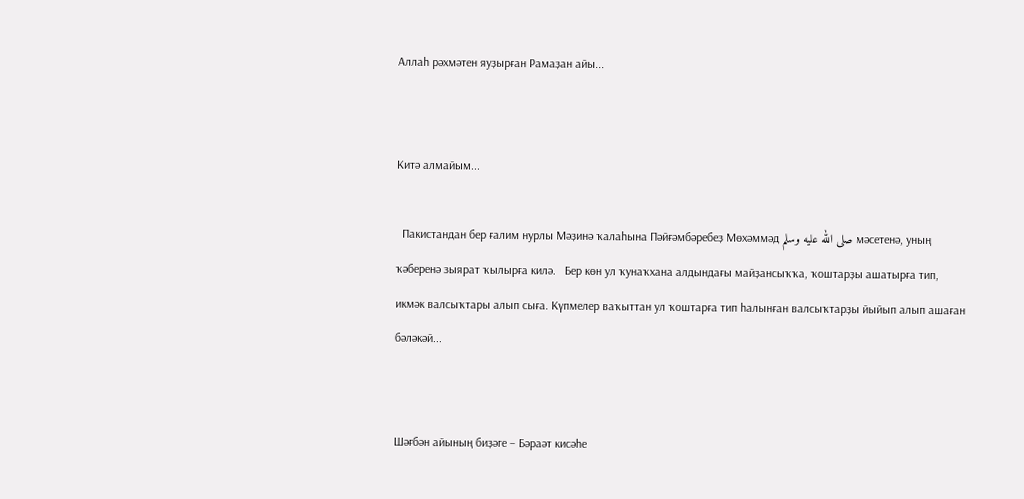Аллаһ рәхмәтен яуҙырған Рамаҙан айы...


Китә алмайым...

  Пакистандан бер ғалим нурлы Мәҙинә ҡалаһына Пәйғәмбәребеҙ Мөхәммәд صلى الله عليه وسلم мәсетенә, уның ҡәберенә зыярат ҡылырға килә.   Бер көн ул ҡунаҡхана алдындағы майҙансыҡҡа, ҡоштарҙы ашатырға тип, икмәк валсыҡтары алып сыға. Күпмелер ваҡыттан ул ҡоштарға тип һалынған валсыҡтарҙы йыйып алып ашаған бәләкәй...


Шәғбән айының биҙәге – Бәраәт кисәһе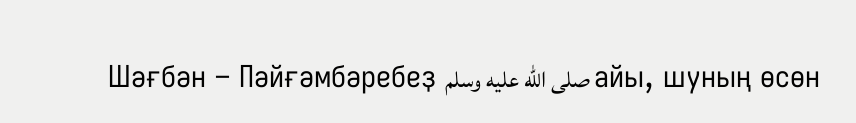Шәғбән – Пәйғәмбәребеҙ صلى الله عليه وسلم айы, шуның өсөн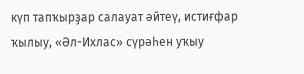күп тапҡырҙар салауат әйтеү, истиғфар ҡылыу, «Әл-Ихлас» сүрәһен уҡыу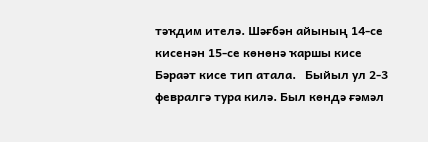тәҡдим ителә. Шәғбән айының 14-се кисенән 15-се көнөнә ҡаршы кисе Бәраәт кисе тип атала.   Быйыл ул 2-3 февралгә тура килә. Был көндә ғәмәл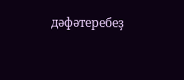дәфәтеребеҙ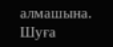алмашына. Шуға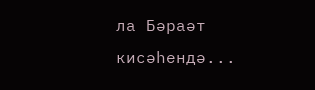ла Бәраәт кисәһендә...